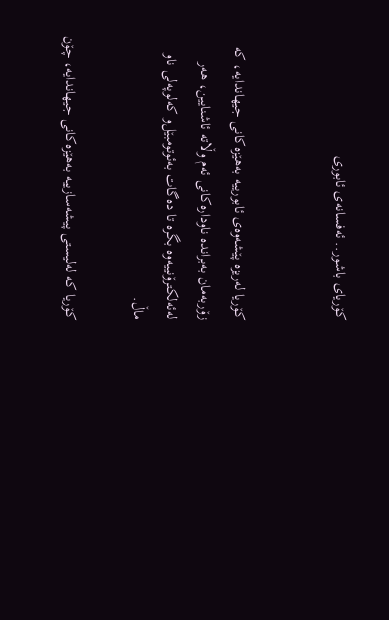كۆریاى باشور.. ئه‌فسانه‌ى ئابورى


كۆریا له‌ریزه‌ پێشه‌وه‌ى ئابورییه‌ به‌هێزه‌كانى جیهاندایه‌، كه‌ زۆربه‌مان به‌برانده‌ ناوداره‌كانى ئه‌م وڵاته‌ ئاشنایین، هه‌ر له‌ئه‌لكترۆنییه‌وه‌ بگره‌ تا ده‌گات به‌ئوتومبێل‌و كه‌لوپه‌لى ناو ماڵ.

كۆریا كه‌ له‌لیستى پیشه‌سازییه‌ به‌هێزه‌كانى جیهاندایه‌، چۆن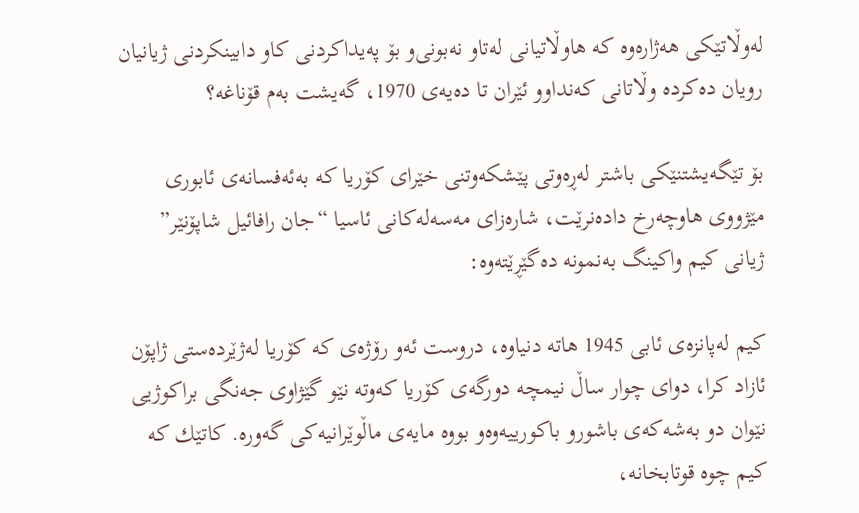له‌وڵاتێكى هه‌ژاره‌وه‌ كه‌ هاوڵاتیانى له‌تاو نه‌بونى‌و بۆ په‌یداكردنى كاو دابینكردنى ژیانیان رویان ده‌كرده‌ وڵاتانى كه‌نداوو ئێران تا ده‌یه‌ى 1970، گه‌یشت به‌م قۆناغه‌؟

بۆ تێگه‌یشتنێكى باشتر له‌ڕه‌وتى پێشكه‌وتنى خێراى كۆریا كه‌ به‌ئه‌فسانه‌ى ئابورى مێژووى هاوچه‌رخ داده‌نرێت، شاره‌زاى مه‌سه‌له‌كانى ئاسیا “جان رافائیل شاپۆنێر” ژیانى كیم واكینگ به‌نمونه‌ ده‌گێڕێته‌وه‌:

كیم له‌پانزه‌ى ئابى 1945 هاته‌ دنیاوه‌، دروست ئه‌و رۆژه‌ى كه‌ كۆریا له‌ژێرده‌ستى ژاپۆن ئازاد كرا، دواى چوار ساڵ نیمچه‌ دورگه‌ى كۆریا كه‌وته‌ نێو گێژاوى جه‌نگى براكوژیی نێوان دو به‌شه‌كه‌ى باشور‌و باكورییه‌وه‌و بووه‌ مایه‌ى ماڵوێرانیه‌كى گه‌وره‌. كاتێك كه‌ كیم چوه‌ قوتابخانه‌،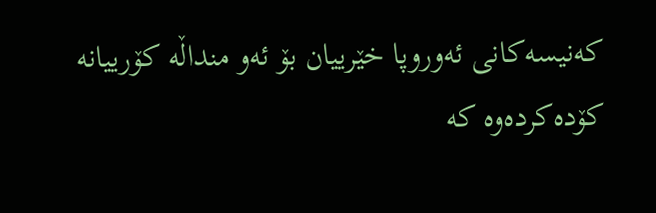كه‌نیسه‌كانى ئه‌وروپا خێرییان بۆ ئه‌و منداڵه‌ كۆرییانه‌ كۆده‌كرده‌وه‌ كه‌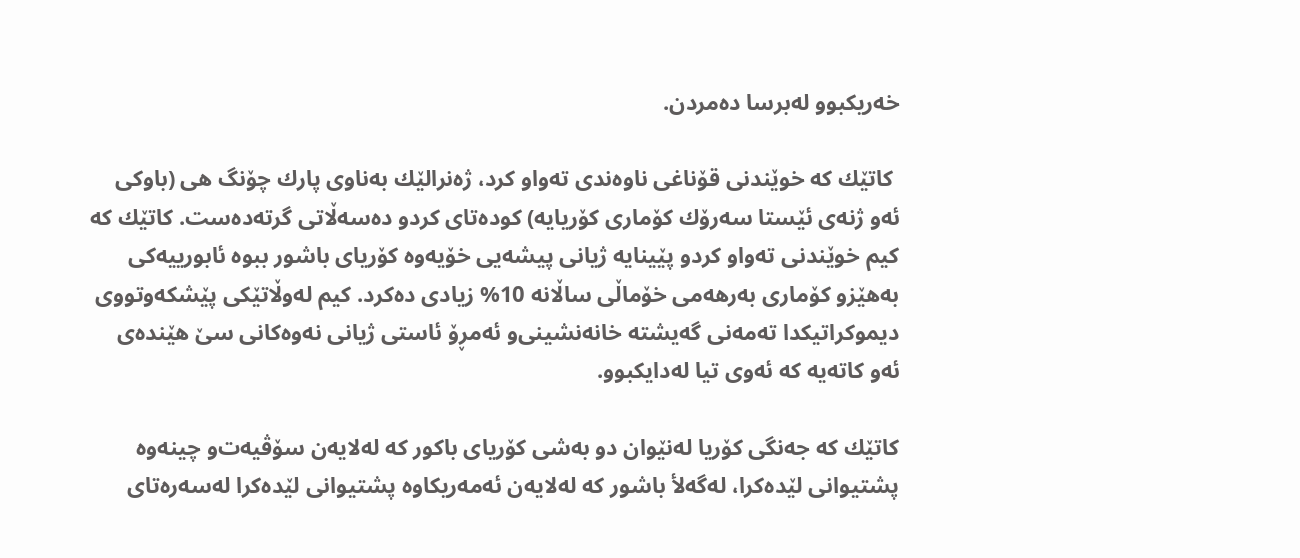خه‌ریكبوو له‌برسا ده‌مردن.

 كاتێك كه‌ خوێندنى قۆناغى ناوه‌ندى ته‌واو كرد، ژه‌نرالێك به‌ناوى پارك چۆنگ هى (باوكى ئه‌و ژنه‌ى ئێستا سه‌رۆك كۆمارى كۆریایه‌) كوده‌تاى كردو ده‌سه‌ڵاتى گرته‌ده‌ست. كاتێك كه‌ كیم خوێندنى ته‌واو كردو پێینایه‌ ژیانى پیشه‌یى خۆیه‌وه‌ كۆریاى باشور ببوه‌ ئابورییه‌كى به‌هێز‌و كۆمارى به‌رهه‌مى خۆماڵى ساڵانه‌ 10% زیادى ده‌كرد. كیم له‌وڵاتێكى پێشكه‌وتووى دیموكراتیكدا ته‌مه‌نى گه‌یشته‌ خانه‌نشینى‌و ئه‌مڕۆ ئاستى ژیانى نه‌وه‌كانى سێ هێنده‌ى ئه‌و كاته‌یه‌ كه‌ ئه‌وى تیا له‌دایكبوو.

كاتێك كه‌ جه‌نگى كۆریا له‌نێوان دو به‌شى كۆریاى باكور كه‌ له‌لایه‌ن سۆڤیه‌ت‌و چینه‌وه‌ پشتیوانى لێده‌كرا، له‌گه‌لأ باشور كه‌ له‌لایه‌ن ئه‌مه‌ریكاوه‌ پشتیوانى لێده‌كرا له‌سه‌ره‌تاى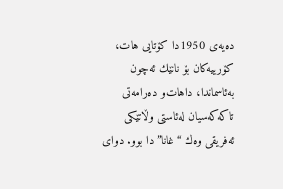ده‌یه‌ى 1950دا كۆتایى هات، كۆرییه‌كان بۆ نانێك ئه‌چون به‌ئاسماندا، داهات‌و ده‌رامه‌تى تاكه‌كه‌سیان له‌ئاستى وڵاتێكى ئه‌فریقى وه‌ك “غانا”دا بوو. دواى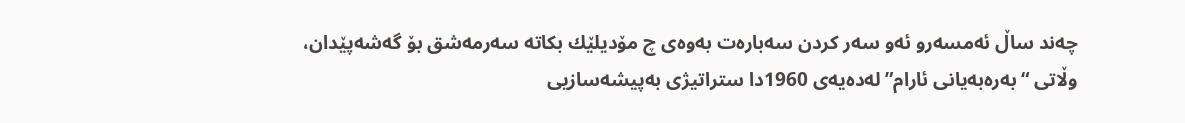چه‌ند ساڵ ئه‌مسه‌رو ئه‌و سه‌ر كردن سه‌باره‌ت به‌وه‌ى چ مۆدیلێك بكاته‌ سه‌رمه‌شق بۆ گه‌شه‌پێدان، وڵاتى “به‌ره‌به‌یانى ئارام” له‌ده‌یه‌ى 1960دا ستراتیژى به‌پیشه‌سازیى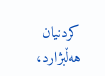كردنیان هه‌ڵبژارد،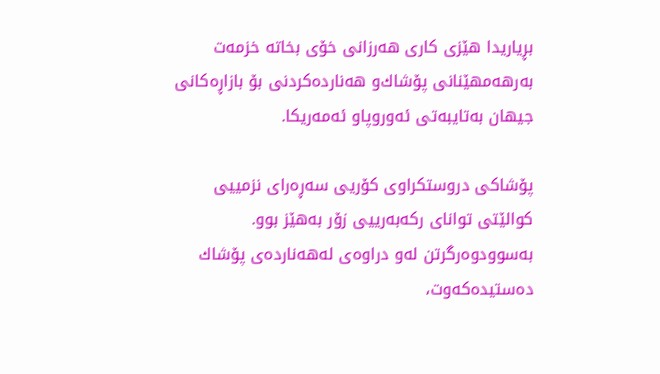بڕیاریدا هێزى كارى هه‌رزانى خۆى بخاته‌ خزمه‌ت به‌رهه‌مهێنانى پۆشاك‌و هه‌نارده‌كردنى بۆ بازاڕه‌كانى جیهان به‌تایبه‌تى ئه‌وروپا‌و ئه‌مه‌ریكا.

پۆشاكى دروستكراوى كۆریى سه‌ڕه‌راى نزمییى كوالێتى تواناى ركه‌به‌رییى زۆر به‌هێز بوو. به‌سوودوه‌رگرتن له‌و دراوه‌ى له‌هه‌نارده‌ى پۆشاك ده‌ستیده‌كه‌وت،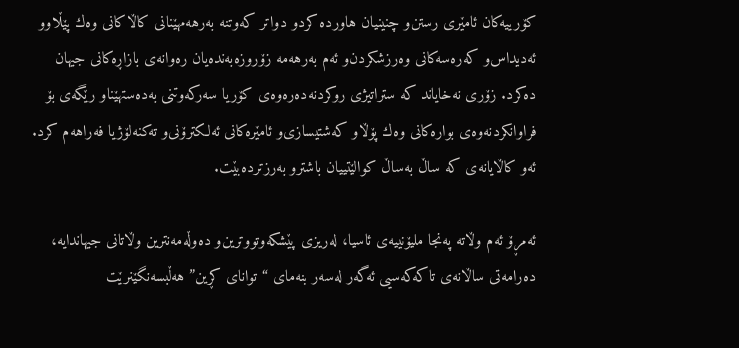كۆرییه‌كان ئامێرى رستن‌و چنینیان هاورده‌ كردو دواتر كه‌وتنه‌ به‌رهه‌مهێنانى كاڵاكانى وه‌ك پێڵاوو ئه‌دیداس‌و كه‌ره‌سه‌كانى وه‌رزشكردن‌و ئه‌م به‌رهه‌مه‌ زۆروزه‌به‌نده‌یان ره‌وانه‌ى بازاڕه‌كانى جیهان ده‌كرد. زۆرى نه‌خایاند كه‌ ستراتیژى روكردنه‌ده‌ره‌وه‌ى كۆریا سه‌ركه‌وتنى به‌ده‌ستهێنا‌و رێگه‌ى بۆ فراوانكردنه‌وه‌ى بواره‌كانى وه‌ك پۆڵا‌و كه‌شتیسازى‌و ئامێره‌كانى ئه‌لكترۆنى‌و ته‌كنه‌لۆژیا فه‌راهه‌م كرد. ئه‌و كاڵایانه‌ى كه‌ ساڵ به‌ساڵ كوالێتییان باشتر‌و به‌رزترده‌بێت.

ئه‌مڕۆ ئه‌م وڵاته‌ په‌نجا ملیۆنییه‌ى ئاسیا، له‌ریزى پێشكه‌وتووترین‌و ده‌وڵه‌مه‌نترین وڵاتانى جیهاندایه‌، ده‌رامه‌تى ساڵانه‌ى تاكه‌كه‌سیی ئه‌گه‌ر له‌سه‌ر بنه‌ماى “تواناى كڕین” هه‌ڵبسه‌نگێنرێت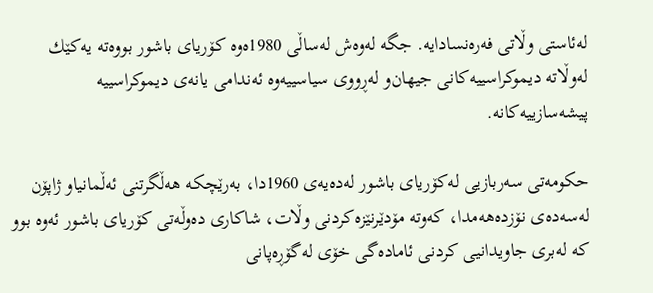له‌ئاستى وڵاتى فه‌ره‌نسادایه‌. جگه‌ له‌وه‌ش له‌ساڵى 1980ه‌وه‌ كۆریاى باشور بووه‌ته‌ یه‌كێك له‌وڵاته‌ دیموكراسییه‌كانى جیهان‌و له‌ڕووى سیاسییه‌وه‌ ئه‌ندامى یانه‌ى دیموكراسییه‌ پیشه‌سازییه‌كانه‌.

حكومه‌تى سه‌ربازیى له‌كۆریاى باشور له‌ده‌یه‌ى 1960دا، به‌رێچكه‌ هه‌ڵگرتنى ئه‌ڵمانیا‌و ژاپۆن له‌سه‌ده‌ى نۆزده‌هه‌مدا، كه‌وته‌ مۆدێرنێزه‌كردنى وڵات، شاكارى ده‌وڵه‌تى كۆریاى باشور ئه‌وه‌ بوو كه‌ له‌برى جاویدانیى كردنى ئاماده‌گى خۆى له‌گۆڕه‌پانى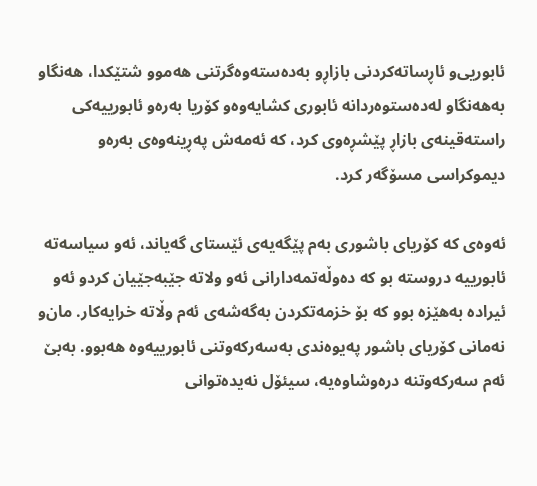ئابوریی‌و ئاڕساته‌كردنى بازاڕ‌و به‌ده‌سته‌وه‌گرتنى هه‌موو شتێكدا، هه‌نگاو به‌هه‌نگاو له‌ده‌ستوه‌ردانه‌ ئابورى كشایه‌وه‌و كۆریا به‌ره‌و ئابورییه‌كى راسته‌قینه‌ى بازاڕ پێشڕه‌وى كرد، كه‌ ئه‌مه‌ش په‌ڕینه‌وه‌ى به‌ره‌و دیموكراسی مسۆگه‌ر كرد.

ئه‌وه‌ى كه‌ كۆریاى باشورى به‌م پێگه‌یه‌ى ئێستاى گه‌یاند، ئه‌و سیاسه‌ته‌ ئابورییه‌ دروسته‌ بو كه‌ ده‌وڵه‌تمه‌دارانى ئه‌و ولاته‌ جێبه‌جێیان كرد‌و ئه‌و ئیراده‌ به‌هێزه‌ بوو كه‌ بۆ خزمه‌تكردن به‌گه‌شه‌ى ئه‌م وڵاته‌ خرایه‌كار. مان‌و نه‌مانى كۆریاى باشور په‌یوه‌ندى به‌سه‌ركه‌وتنى ئابورییه‌وه‌ هه‌بوو. به‌بێ ئه‌م سه‌ركه‌وتنه‌ دره‌وشاوه‌یه‌، سیئۆل نه‌یده‌توانى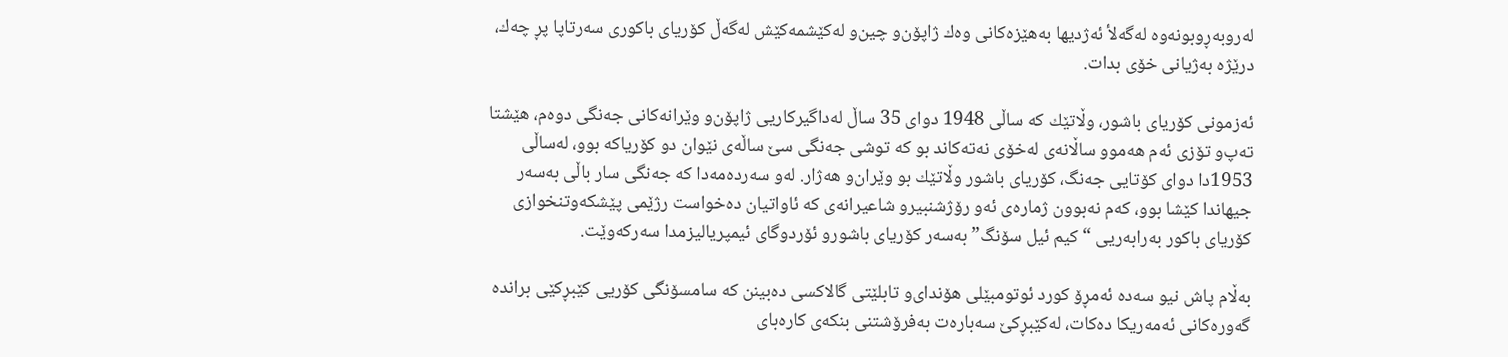له‌روبه‌ڕوبونه‌وه‌ له‌گه‌لأ ئه‌ژدیها به‌هێزه‌كانى وه‌ك ژاپۆن‌و چین‌و له‌كێشمه‌كێش له‌گه‌ڵ كۆریاى باكورى سه‌رتاپا پڕ چه‌ك، درێژه‌ به‌ژیانى خۆى بدات.

ئه‌زمونى كۆریاى باشور، وڵاتێك كه‌ ساڵى 1948 دواى 35 ساڵ له‌داگیركاریى ژاپۆن‌و وێرانه‌كانى جه‌نگى دوه‌م، هێشتا ته‌پ‌و تۆزى ئه‌م هه‌موو ساڵانه‌ى له‌خۆى نه‌ته‌كاند بو كه‌ توشى جه‌نگى سێ ساڵه‌ى نێوان دو كۆریاكه‌ بوو، له‌ساڵى 1953دا دواى كۆتایى جه‌نگ، كۆریاى باشور وڵاتێك بو وێران‌و هه‌ژار. له‌و سه‌رده‌مه‌دا كه‌ جه‌نگى سار باڵى به‌سه‌ر جیهاندا كێشا بوو، كه‌م نه‌بوون ژماره‌ى ئه‌و رۆژشنبیر‌و شاعیرانه‌ى كه‌ ئاواتیان ده‌خواست رژێمى پێشكه‌وتنخوازى كۆریاى باكور به‌رابه‌ریى “كیم ئیل سۆنگ” به‌سه‌ر كۆریاى باشورو ئۆردوگاى ئیمپریالیزمدا سه‌ركه‌وێت.

به‌ڵام پاش نیو سه‌ده‌ ئه‌مڕۆ كورد ئوتومبێلى هۆنداى‌و تابلێتى گالاكسى ده‌بینن كه‌ سامسۆنگى كۆریى كێبڕكێى برانده‌ گه‌وره‌كانى ئه‌مه‌ریكا ده‌كات، له‌كێبڕكێ سه‌باره‌ت به‌فرۆشتنى بنكه‌ى كاره‌باى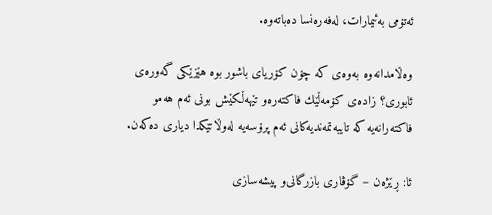ئه‌تۆمى به‌ئیمارات، له‌فه‌ره‌نسا ده‌باته‌وه‌.

وه‌ڵامدانه‌وه‌ به‌وه‌ى كه‌ چۆن كۆریاى باشور بوه‌ هێزێكى گه‌وره‌ى ئابورى؟ زاده‌ى كۆمه‌ڵێك فاكته‌ره‌‌و تێهه‌ڵكێش بونى ئه‌م هه‌مو فاكته‌رانه‌یه‌ كه‌ تایبه‌تمه‌ندیه‌كانى ئه‌م پرۆسه‌یه‌ له‌وڵاتێكدا دیارى ده‌كه‌ن.

ئا: ڕێژەن – گۆڤاری بازرگانی‌و پیشەسازی